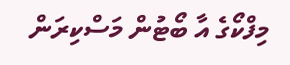މިފްކޯގެ އާ ބޯޓުން މަސްކިރަން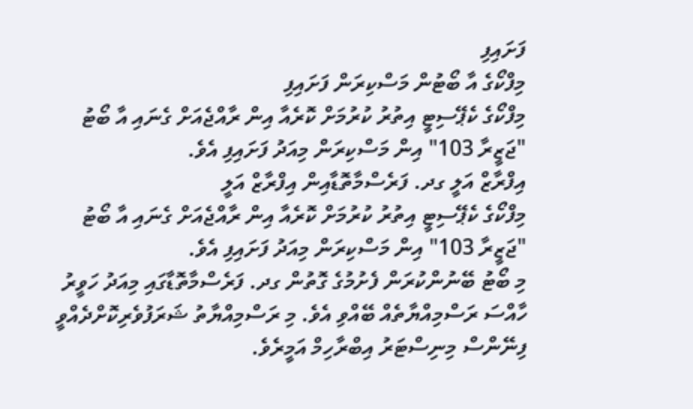ފަށައިފި
މިފްކޯގެ އާ ބޯޓުން މަސްކިރަން ފަށައިފި
މިފްކޯގެ ކެޕޭސިޓީ އިތުރު ކުރުމަށް ކޮރެއާ އިން ރާއްޖެއަށް ގެނައި އާ ބޯޓު "ޖަޒީރާ 103" އިން މަސްކިރަން މިއަދު ފަށައިފި އެވެ.
އިފްރާޒް އަލީ ގދ. ފަރެސްމާތޮޑާއިން އިފްރާޒް އަލީ
މިފްކޯގެ ކެޕޭސިޓީ އިތުރު ކުރުމަށް ކޮރެއާ އިން ރާއްޖެއަށް ގެނައި އާ ބޯޓު "ޖަޒީރާ 103" އިން މަސްކިރަން މިއަދު ފަށައިފި އެވެ.
މި ބޯޓު ބޭނުންކުރަން ފެށުމުގެ ގޮތުން ގދ. ފަރެސްމާތޮޑާގައި މިއަދު ހަވީރު ހާއްސަ ރަސްމިއްޔާތެއް ބޭއްވި އެވެ. މި ރަސްމިއްޔާތު ޝަރަފުވެރިކޮށްދެއްވީ ފިނޭންސް މިނިސްޓަރު އިބްރާހިމް އަމީރެވެ.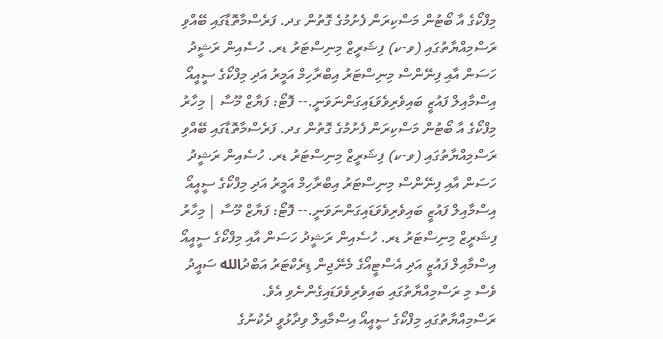މިފްކޯގެ އާ ބޯޓުން މަސްކިރަން ފެށުމުގެ ގޮތުން ގދ. ފަރެސްމާތޮޑާގައި ބޭއްވި ރަސްމިއްޔާތުގައި (ވ-ކ) ފިޝަރީޒް މިނިސްޓަރު ޑރ. ހުސެއިން ރަޝީދު ހަސަން އާއި ފިނޭންސް މިނިސްޓަރު އިބްރާހިމް އަމީރު އަދި މިފްކޯގެ ސީއީއޯ އިސްމާއިލް ފައުޒީ ބައިވެރިވެވަޑައިގަންނަވަނީ.-- ފޮޓޯ: ފަޔާޒް މޫސާ | މިހާރު
މިފްކޯގެ އާ ބޯޓުން މަސްކިރަން ފެށުމުގެ ގޮތުން ގދ. ފަރެސްމާތޮޑާގައި ބޭއްވި ރަސްމިއްޔާތުގައި (ވ-ކ) ފިޝަރީޒް މިނިސްޓަރު ޑރ. ހުސެއިން ރަޝީދު ހަސަން އާއި ފިނޭންސް މިނިސްޓަރު އިބްރާހިމް އަމީރު އަދި މިފްކޯގެ ސީއީއޯ އިސްމާއިލް ފައުޒީ ބައިވެރިވެވަޑައިގަންނަވަނީ.-- ފޮޓޯ: ފަޔާޒް މޫސާ | މިހާރު
ފިޝަރީޒް މިނިސްޓަރު ޑރ. ހުސެއިން ރަޝީދު ހަސަން އާއި މިފްކޯގެ ސީއީއޯ އިސްމާއިލް ފައުޒީ އަދި އެސްޓީއޯގެ މެނޭޖިން ޑިރެކްޓަރު އަބްދުالله ސައީދު ވެސް މި ރަސްމިއްޔާތުގައި ބައިވެރިވެވަޑައިގެންނެވި އެވެ.
ރަސްމިއްޔާތުގައި މިފްކޯގެ ސީއީއޯ އިސްމާއިލް ވިދާޅުވީ ދެކުނުގެ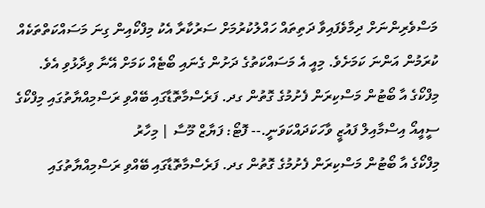މަސްވެރިންނަށް ދިމާވެފައިވާ ދަތިތައް ހައްލުކުރުމަށް ސަރުކާރާ އެކު މިފްކޯއިން ގިނަ މަސައްކަތްތަކެއް ކުރަމުން އަންނަ ކަމަށެވެ. މިއީ އެ މަސައްކަތުގެ ދަށުން ގެނައި ބޯޓެއް ކަމަށް އޭނާ ވިދާޅުވި އެވެ.
މިފްކޯގެ އާ ބޯޓުން މަސްކިރަން ފެށުމުގެ ގޮތުން ގދ. ފަރެސްމާތޮޑާގައި ބޭއްވި ރަސްމިއްޔާތުގައި މިފްކޯގެ ސީއީއޯ އިސްމާއިލް ފައުޒީ ވާހަކަދައްކަވަނީ.-- ފޮޓޯ: ފަޔާޒް މޫސާ | މިހާރު
މިފްކޯގެ އާ ބޯޓުން މަސްކިރަން ފެށުމުގެ ގޮތުން ގދ. ފަރެސްމާތޮޑާގައި ބޭއްވި ރަސްމިއްޔާތުގައި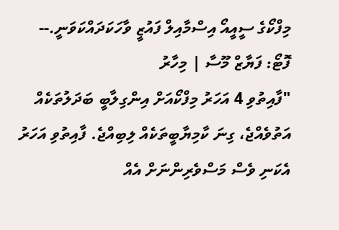މިފްކޯގެ ސީއީއޯ އިސްމާއިލް ފައުޒީ ވާހަކަދައްކަވަނީ.-- ފޮޓޯ: ފަޔާޒް މޫސާ | މިހާރު
"ފާއިތުވި 4 އަހަރު މިފްކޯއަށް އިންގިލާބީ ބަދަލުތަކެއް އަތުވެއްޖެ، ގިނަ ކާމިޔާބީތަކެއް ލިބިއްޖެ. ފާއިތުވި އަހަރު އެކަނި ވެސް މަސްވެރިންނަށް އެއް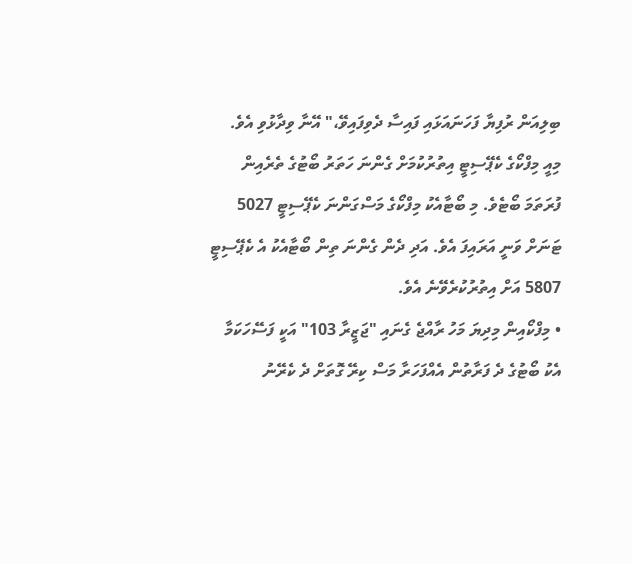ބިލިއަން ރުފިޔާ ފަހަނައަޅައި ފައިސާ ދެވިފައިވޭ،" އޭނާ ވިދާޅުވި އެވެ.
މިއީ މިފްކޯގެ ކެޕޭސިޓީ އިތުރުކުމަށް ގެންނަ ހަތަރު ބޯޓުގެ ތެރެއިން ފުރަތަމަ ބޯޓެވެ. މި ބޯޓާއެކު މިފްކޯގެ މަސްގަންނަ ކެޕޭސިޓީ 5027 ޓަނަށް ވަނީ އަރައިފަ އެވެ. އަދި ދެން ގެންނަ ތިން ބޯޓާއެކު އެ ކެޕޭސިޓީ 5807 އަށް އިތުރުކުރެވޭނެ އެވެ.
• މިފްކޯއިން މިދިޔަ މަހު ރާއްޖެ ގެނައި "ޖަޒީރާ 103" އަކީ ފަސޭހަކަމާ އެކު ބޯޓުގެ ދެ ފަރާތުން އެއްފަހަރާ މަސް ކިރޭ ގޮތަށް ދެ ކެރޭނު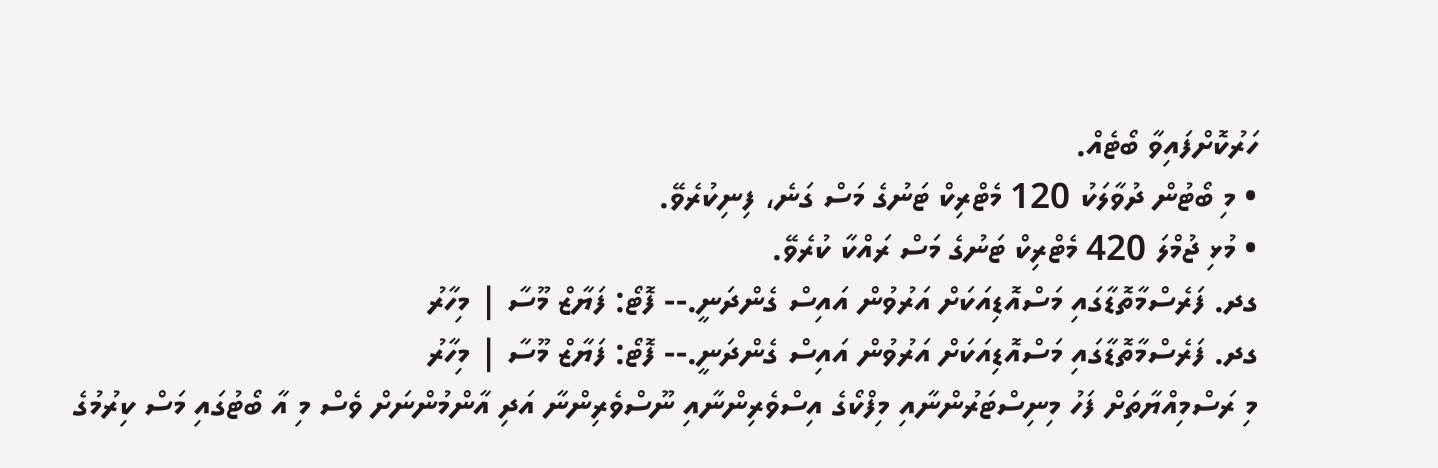ހަރުކޮށްފައިވާ ބޯޓެއް.
• މި ބޯޓުން ދުވާލަކު 120 މެޓްރިކް ޓަނުގެ މަސް ގަނެ، ފިނިކުރެވޭ.
• މުޅި ޖުމްލަ 420 މެޓްރިކް ޓަނުގެ މަސް ރައްކާ ކުރެވޭ.
ގދ. ފަރެސްމާތޮޑާގައި މަސްއޮޑިއަކަށް އަރުވުން އައިސް ގެންދަނީ.-- ފޮޓޯ: ފަޔާޒް މޫސާ | މިހާރު
ގދ. ފަރެސްމާތޮޑާގައި މަސްއޮޑިއަކަށް އަރުވުން އައިސް ގެންދަނީ.-- ފޮޓޯ: ފަޔާޒް މޫސާ | މިހާރު
މި ރަސްމިއްޔާތަށް ފަހު މިނިސްޓަރުންނާއި މިފްކޯގެ އިސްވެރިންނާއި ނޫސްވެރިންނާ އަދި އާންމުންނަށް ވެސް މި އާ ބޯޓުގައި މަސް ކިރުމުގެ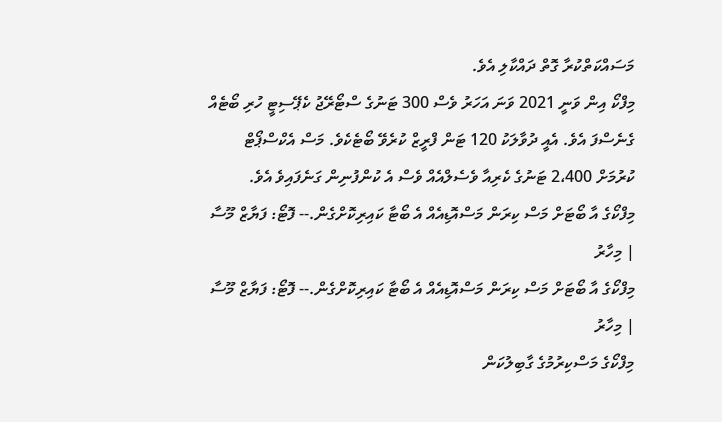މަސައްކަތްކުރާ ގޮތް ދައްކާލި އެވެ.
މިފްކޯ އިން ވަނީ 2021 ވަނަ އަހަރު ވެސް 300 ޓަނުގެ ސްޓޯރޭޖު ކެޕޭސިޓީ ހުރި ބޯޓެއް ގެނެސްފަ އެވެ. އެއީ ދުވާލަކު 120 ޓަން ފްރީޒް ކުރެވޭ ބޯޓެކެވެ. މަސް އެކްސްޕޯޓް ކުރުމަށް 2،400 ޓަނުގެ ކެރިއާ ވެސެލްއެއް ވެސް އެ ކުންފުނިން ގަނެފައިވެ އެވެ.
މިފްކޯގެ އާ ބޯޓަށް މަސް ކިރަން މަސްއޮޑިއެއް އެ ބޯޓާ ކައިރިކޮށްގެން.-- ފޮޓޯ: ފަޔާޒް މޫސާ | މިހާރު
މިފްކޯގެ އާ ބޯޓަށް މަސް ކިރަން މަސްއޮޑިއެއް އެ ބޯޓާ ކައިރިކޮށްގެން.-- ފޮޓޯ: ފަޔާޒް މޫސާ | މިހާރު
މިފްކޯގެ މަސްކިރުމުގެ ގާބިލުކަން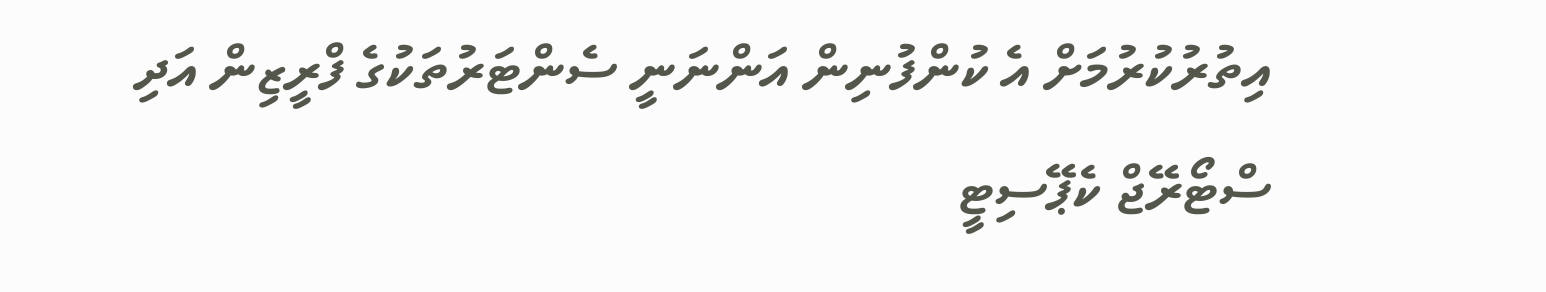އިތުރުކުރުމަށް އެ ކުންފުނިން އަންނަނީ ސެންޓަރުތަކުގެ ފްރީޒިން އަދި ސްޓޯރޭޖް ކެޕޭސިޓީ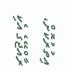އިތުރުކޮށް، ރާއްޖޭގެ އެކި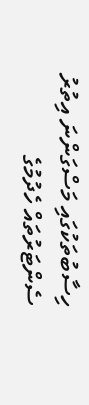ހިސާބުތަކުގައި މަސްގަންނަ އިތުރު ސެންޓަރުތައް ހެދުމުގެ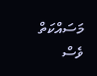މަސައްކަތް ވެސް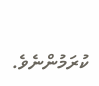ކުރަމުންނެވެ.